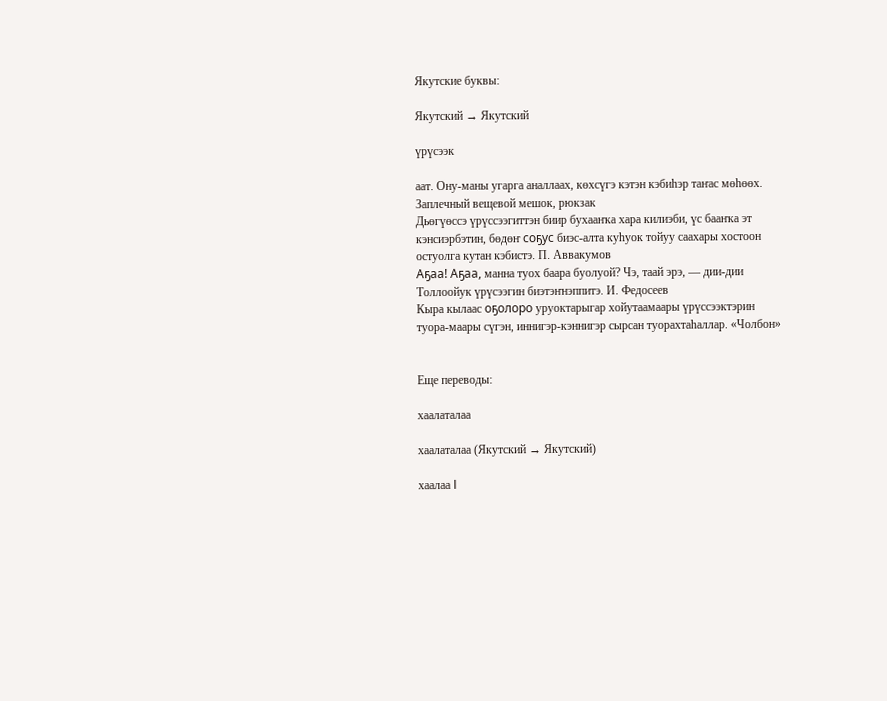Якутские буквы:

Якутский → Якутский

үрүсээк

аат. Ону-маны угарга аналлаах, көхсүгэ кэтэн кэбиһэр таҥас мөһөөх. Заплечный вещевой мешок, рюкзак
Дьөгүөссэ үрүссээгиттэн биир бухааҥка хара килиэби, үс бааҥка эт кэнсиэрбэтин, бөдөҥ соҕус биэс-алта куһуок тойуу саахары хостоон остуолга кутан кэбистэ. П. Аввакумов
Аҕаа! Аҕаа, манна туох баара буолуой? Чэ, таай эрэ, — дии-дии Толлоойук үрүсээгин биэтэҥнэппитэ. И. Федосеев
Кыра кылаас оҕолоро уруоктарыгар хойутаамаары үрүссээктэрин туора-маары сүгэн, иннигэр-кэннигэр сырсан туорахтаһаллар. «Чолбон»


Еще переводы:

хаалаталаа

хаалаталаа (Якутский → Якутский)

хаалаа I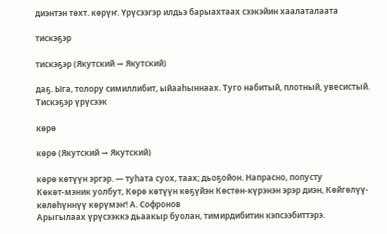диэнтэн төхт. көрүҥ. Үрүсээгэр илдьэ барыахтаах сээкэйин хаалаталаата

тискэҕэр

тискэҕэр (Якутский → Якутский)

даҕ. Ыга, толору симиллибит, ыйааһыннаах. Туго набитый, плотный, увесистый. Тискэҕэр үрүсээк

көрө

көрө (Якутский → Якутский)

көрө көтүүн эргэр. — туһата суох, таах; дьоҕойон. Напрасно, попусту
Көкөт-мэник уолбут, Көрө көтүүн көҕүйэн Көстөн-күрэнэн эрэр диэн, Көйгөлүү-көлөһүннүү көрүмэҥ! А. Софронов
Арыгылаах үрүсээккэ дьаакыр буолан, тимирдибитин кэпсээбиттэрэ.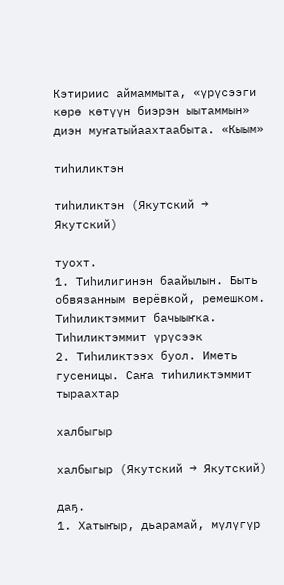Кэтириис аймаммыта, «үрүсээги көрө көтүүн биэрэн ыытаммын» диэн муҥатыйаахтаабыта. «Кыым»

тиһиликтэн

тиһиликтэн (Якутский → Якутский)

туохт.
1. Тиһилигинэн баайылын. Быть обвязанным верёвкой, ремешком. Тиһиликтэммит бачыыҥка. Тиһиликтэммит үрүсээк
2. Тиһиликтээх буол. Иметь гусеницы. Саҥа тиһиликтэммит тыраахтар

халбыгыр

халбыгыр (Якутский → Якутский)

даҕ.
1. Хатыҥыр, дьарамай, мүлүгүр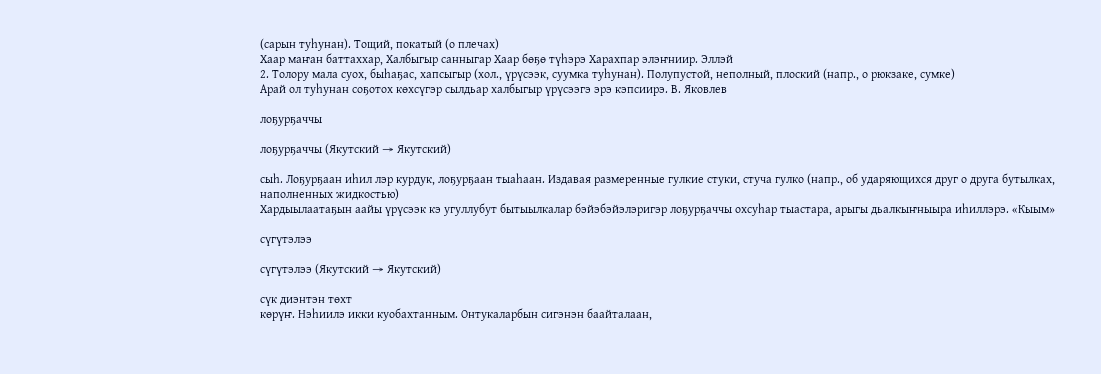(сарын туһунан). Тощий, покатый (о плечах)
Хаар маҥан баттаххар, Халбыгыр санныгар Хаар бөҕө түһэрэ Харахпар элэҥниир. Эллэй
2. Толору мала суох, быһаҕас, хапсыгыр (хол., үрүсээк, суумка туһунан). Полупустой, неполный, плоский (напр., о рюкзаке, сумке)
Арай ол туһунан соҕотох көхсүгэр сылдьар халбыгыр үрүсээгэ эрэ кэпсиирэ. В. Яковлев

лоҕурҕаччы

лоҕурҕаччы (Якутский → Якутский)

сыһ. Лоҕурҕаан иһил лэр курдук, лоҕурҕаан тыаһаан. Издавая размеренные гулкие стуки, стуча гулко (напр., об ударяющихся друг о друга бутылках, наполненных жидкостью)
Хардыылаатаҕын аайы үрүсээк кэ угуллубут бытыылкалар бэйэбэйэлэригэр лоҕурҕаччы охсуһар тыастара, арыгы дьалкыҥныыра иһиллэрэ. «Кыым»

сүгүтэлээ

сүгүтэлээ (Якутский → Якутский)

сүк диэнтэн төхт
көрүҥ. Нэһиилэ икки куобахтанным. Онтукаларбын сигэнэн баайталаан,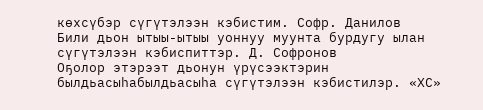көхсүбэр сүгүтэлээн кэбистим. Софр. Данилов
Били дьон ытыы-ытыы уоннуу муунта бурдугу ылан сүгүтэлээн кэбиспиттэр. Д. Софронов
Оҕолор этэрээт дьонун үрүсээктэрин былдьасыһабылдьасыһа сүгүтэлээн кэбистилэр. «ХС»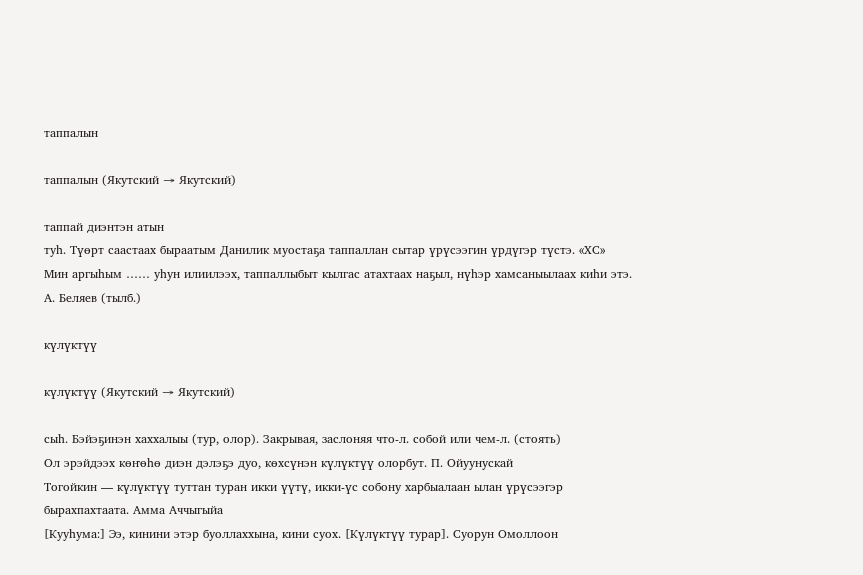таппалын

таппалын (Якутский → Якутский)

таппай диэнтэн атын
туһ. Түөрт саастаах быраатым Данилик муостаҕа таппаллан сытар үрүсээгин үрдүгэр түстэ. «ХС»
Мин аргыһым …… уһун илиилээх, таппаллыбыт кылгас атахтаах наҕыл, нүһэр хамсаныылаах киһи этэ. А. Беляев (тылб.)

күлүктүү

күлүктүү (Якутский → Якутский)

сыһ. Бэйэҕинэн хаххалыы (тур, олор). Закрывая, заслоняя что-л. собой или чем-л. (стоять)
Ол эрэйдээх көҥөһө диэн дэлэҕэ дуо, көхсүнэн күлүктүү олорбут. П. Ойуунускай
Тогойкин — күлүктүү туттан туран икки үүтү, икки-үс собону харбыалаан ылан үрүсээгэр бырахпахтаата. Амма Аччыгыйа
[Кууһума:] Ээ, кинини этэр буоллаххына, кини суох. [Күлүктүү турар]. Суорун Омоллоон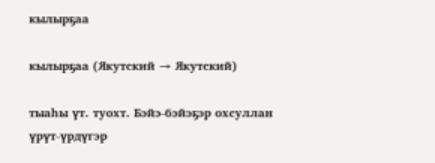кылырҕаа

кылырҕаа (Якутский → Якутский)

тыаһы үт. туохт. Бэйэ-бэйэҕэр охсуллан үрүт-үрдүгэр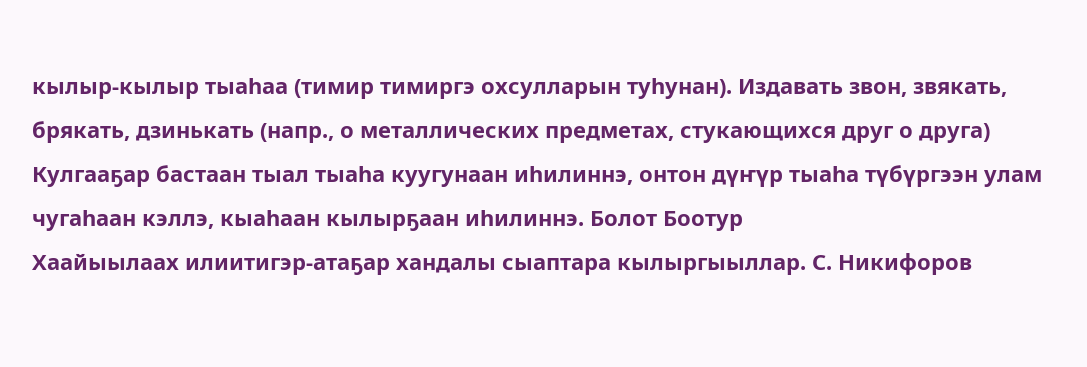кылыр-кылыр тыаһаа (тимир тимиргэ охсулларын туһунан). Издавать звон, звякать, брякать, дзинькать (напр., о металлических предметах, стукающихся друг о друга)
Кулгааҕар бастаан тыал тыаһа куугунаан иһилиннэ, онтон дүҥүр тыаһа түбүргээн улам чугаһаан кэллэ, кыаһаан кылырҕаан иһилиннэ. Болот Боотур
Хаайыылаах илиитигэр-атаҕар хандалы сыаптара кылыргыыллар. С. Никифоров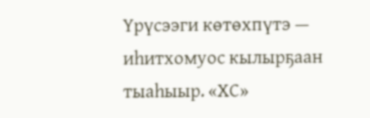Үрүсээги көтөхпүтэ — иһитхомуос кылырҕаан тыаһыыр. «ХС»